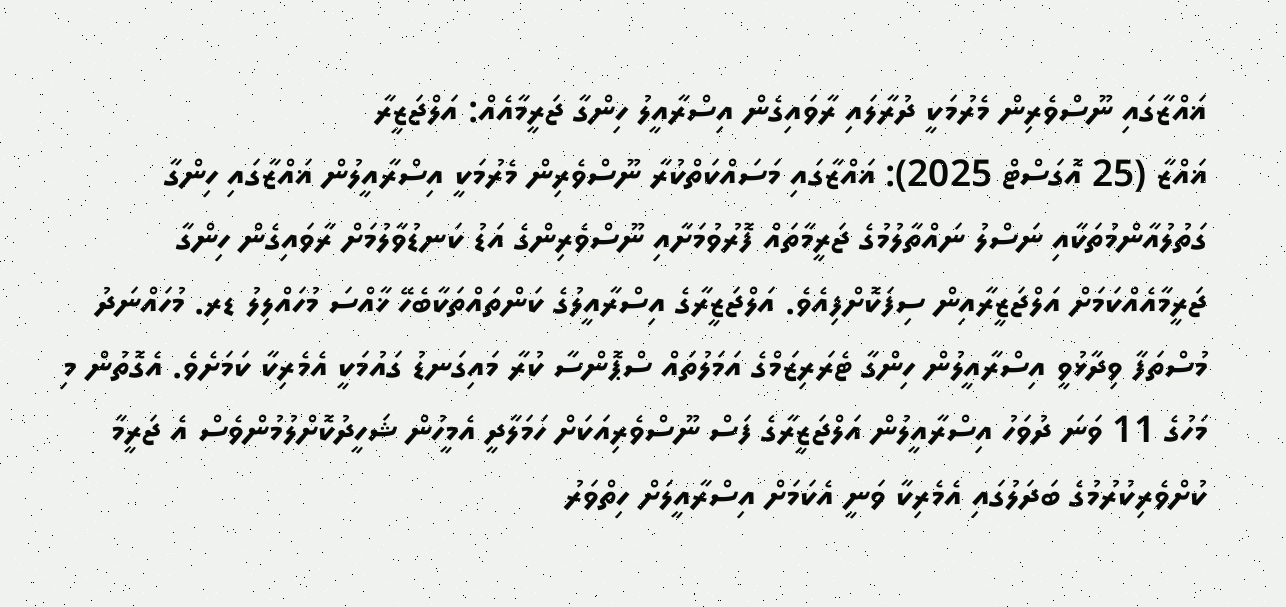ޣައްޒާގައި ނޫސްވެރިން މެރުމަކީ ދުރާލައި ރާވައިގެން އިސްރާއީލު ހިންގާ ޖަރީމާއެއް: އަލްޖަޒީރާ
ޣައްޒާ (25 އޮގަސްޓް 2025): ޣައްޒާގައި މަސައްކަތްކުރާ ނޫސްވެރިން މެރުމަކީ އިސްރާއީލުން ޣައްޒާގައި ހިންގާ ގަތުލުއާންމުތަކާއި ނަސްލު ނައްތާލުމުގެ ޖަރީމާތައް ފޮރުވުމަށާއި ނޫސްވެރިންގެ އަޑު ކަނޑުވާލުމަށް ރާވައިގެން ހިންގާ ޖަރީމާއެއްކަމަށް އަލްޖަޒީރާއިން ސިފަކޮށްފިއެވެ. އަލްޖަޒީރާގެ އިސްރާއީލުގެ ކަންތައްތަކާބެހޭ ޚާއްސަ މުހައްލިލު ޑރ. މުހައްނަދު މުސްތަފާ ވިދާޅުވީ އިސްރާއީލުން ހިންގާ ޓެރަރިޒަމްގެ އަމަލުތައް ސްޕޮންސާ ކުރާ މައިގަނޑު ގައުމަކީ އެމެރިކާ ކަމަށެވެ. އެގޮތުން މި މަހުގެ 11 ވަނަ ދުވަހު އިސްރާއީލުން އަލްޖަޒީރާގެ ފަސް ނޫސްވެރިއަކަށް ހަމަލާދީ އެމީހުން ޝަހީދުކޮށްލުމުންވެސް އެ ޖަރީމާ ކުށްވެރިކުރުމުގެ ބަދަލުގައި އެމެރިކާ ވަނީ އެކަމަށް އިސްރާއީލަށް ހިތްވަރު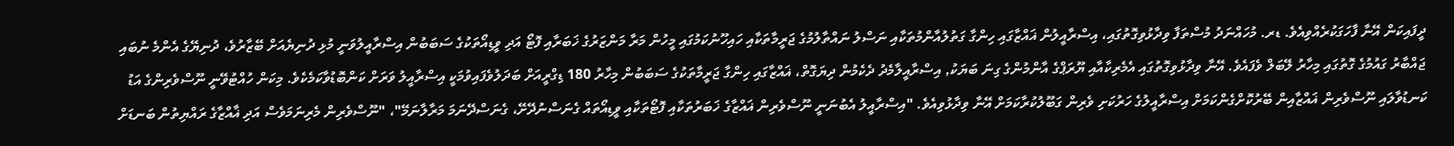ދީފައިކަން އޭނާ ފާހަގަކުރެއްވިއެވެ. ޑރ. މުހައްނަދު މުސްތަފާ ވިދާޅުވިގޮތުގައި، އިސްރާއީލުން ޣައްޒާގައި ހިންގާ ގަތުލުއާންމުތަކާއި ނަސްލު ނައްތާލުމުގެ ޖަރީމާތަކާއި ހައިހޫނުކަމުގައި މީހުން މަރާ މަންޒަރުގެ ޚަބަރާއި ފޮޓޯ އަދި ވީޑިއޯތަކުގެ ސަބަބުން އިސްރާއީލުވަނީ މުޅި ދުނިޔެއަށް ބޭޒާރުވެ، ދުނިޔޭގެ އެންމެ ނުބައި ޖައްބާރު ގައުމުގެ ގޮތުގައި މިހާރު ލޭބަލް ވެފައެވެ. އޭނާ ވިދާޅުވިގޮތުގައި އެމެރިކާއާއި ޔޫރަޕްގެ އާންމުންގެ ގިނަ ބަޔަކު, އިސްރާއީލާމެދު ދެކެމުން ދިޔަގޮތް، ޣައްޒާގައި ހިންގާ ޖަރީމާތަކުގެ ސަބަބުން މިހާރު 180 ޑިގްރީއަށް ބަދަލުވެފައިވުމަކީ އިސްރާއީލު ވަރަށް ކަންބޮޑުވާކަމެކެވެ. މިކަން ހުއްޓުވޭނީ ނޫސްވެރިންގެ އަޑު ކަނޑުވާލައި ނޫސްވެރިން ޣައްޒާއިން ބޭރުކޮށްގެންކަމަށް އިސްރާއީލުގެ ހަރުކަށި ވެރިން ގަބޫލުކުރާކަމަށް އޭނާ ވިދާޅުވިއެވެ. "އިސްރާއީލު އެބުނަނީ ނޫސްވެރިން ޣައްޒާގެ ޚަބަރުތަކާއި ފޮޓޯތަކާއި ވީޑިއޯތައް ގެނަސްނުދޭށޭ، ގެނަސްދޭނަމަ މަރާލާނަމޭ"، "ނޫސްވެރިން މެރިނަމަވެސް އަދި ޣާއްޒާގެ ރައްޔިތުން ބަނޑަށް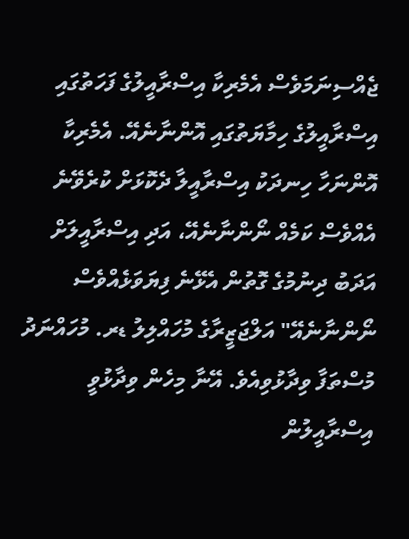ޖެއްސިނަމަވެސް އެމެރިކާ އިސްރާއީލުގެ ފަހަތުގައި އިސްރާއީލުގެ ހިމާޔަތުގައި އޮންނާނެއޭ. އެމެރިކާ އޮންނަހާ ހިނދަކު އިސްރާއީލާ ދެކޮޅަށް ކުރެވޭނެ އެއްވެސް ކަމެއް ނޯންނާނެއޭ، އަދި އިސްރާއީލަށް އަދަބު ދިނުމުގެ ގޮތުން އެޅޭނެ ފިޔަވަޅެއްވެސް ނޯންނާނެއޭ" އަލްޖަޒީރާގެ މުހައްލިލު ޑރ. މުހައްނަދު މުސްތަފާ ވިދާޅުވިއެވެ. އޭނާ މިހެން ވިދާޅުވީ އިސްރާއީލުން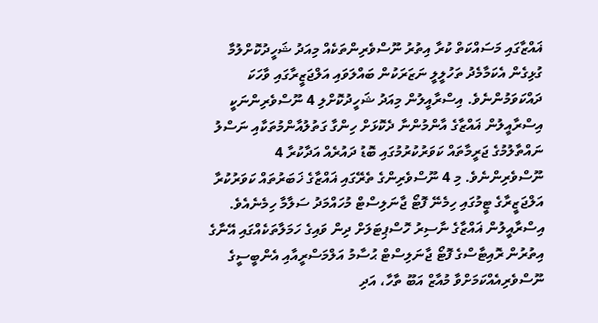ޣައްޒާގައި މަސައްކަތް ކުރާ އިތުރު ނޫސްވެރިންތަކެއް މިއަދު ޝަހީދުކޮށްލުމާ ގުޅިގެން އެކަމާމެދު ތަހުލީލީ ނަޒަރަކުން ބައްލަވައި އަލްޖަޒީރާގައި ވާހަކަ ދައްކަވަމުންނެވެ. އިސްރާއީލުން މިއަދު ޝަހީދުކޮށްލި 4 ނޫސްވެރިންނަކީ އިސްރާއީލުން ޣައްޒާގެ އާންމުންނާ ދެކޮޅަށް ހިންގާ ގަތުލުއާންމުތަކާއި ނަސްލު ނައްތާލުމުގެ ޖަރީމާތައް ކަވަރުކުރުމުގައި ބޮޑު ދައުރެއް އަދާކުރާ 4 ނޫސްވެރިންނެވެ. މި 4 ނޫސްވެރިންގެ ތެރޭގައި ޣައްޒާގެ ޚަބަރުތައް ކަވަރުކުރާ އަލްޖަޒީރާގެ ޓީމުގައި ހިމެނޭ ފޮޓޯ ޖާނަލިސްޓް މުހައްމަދު ސަލާމާ ހިމެނެއެވެ. އިސްރާއީލުން ޣައްޒާގެ ނާސިރު ހޮސްޕިޓަލަށް ދިން ވައިގެ ހަމަލާތަކެއްގައި އޭނާގެ އިތުރުން ރޮއިޓާސްގެ ފޮޓޯ ޖާނަލިސްޓް ޙުސާމު އަލްމަސްރީއާއި އެންބީސީގެ ނޫސްވެރިއެއްކަމަށްވާ މުއާޒް އަބޫ ތާހާ، އަދި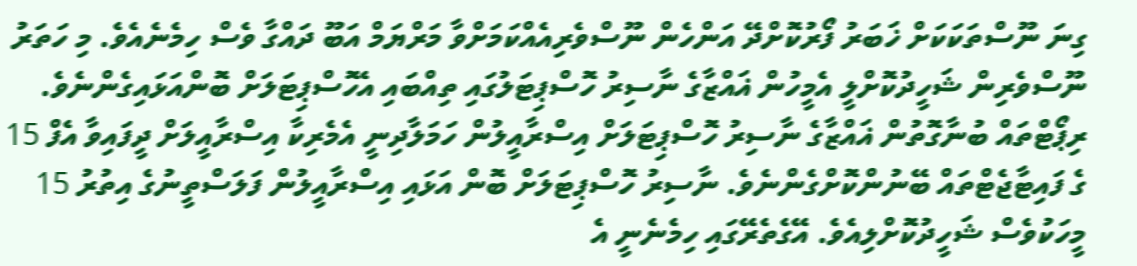ގިނަ ނޫސްތަކަކަށް ޚަބަރު ފޯރުކޮށްދޭ އަންހެން ނޫސްވެރިއެއްކަމަށްވާ މަރްޔަމް އަބޫ ދައްގާ ވެސް ހިމެނެއެވެ. މި ހަތަރު ނޫސްވެރިން ޝަހީދުކޮށްލީ އެމީހުން ޣައްޒާގެ ނާސިރު ހޮސްޕިޓަލުގައި ތިއްބައި އެހޮސްޕިޓަލަށް ބޮންއަޅައިގެންނެވެ. ރިޕޯޓްތައް ބުނާގޮތުން ޣައްޒާގެ ނާސިރު ހޮސްޕިޓަލަށް އިސްރާއީލުން ހަމަލާދިނީ އެމެރިކާ އިސްރާއީލަށް ދީފައިވާ އެފް 15 ގެ ފައިޓާޖެޓްތައް ބޭނުންކޮށްގެންނެވެ. ނާސިރު ހޮސްޕިޓަލަށް ބޮން އަޅައި އިސްރާއީލުން ފަލަސްތީނުގެ އިތުރު 15 މީހަކުވެސް ޝަހީދުކޮށްލިއެވެ. އޭގެތެރޭގައި ހިމެނެނީ އެ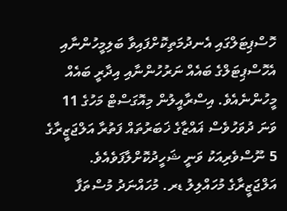ހޮސްޕިޓަލްގައި އެނދުމަތިކޮށްފައިވާ ބަލިމީހުންނާއި އެހޮސްޕިޓަލްގެ ބައެއް ނަރުހުންނާއި އިދާރީ ބައެއް މީހުންނެއެވެ. އިސްރާއީލުން މިއޮގަސްޓް މަހުގެ 11 ވަނަ ދުވަހުވެސް ޣައްޒާގެ ޚަބަރުތައް ފަތުރާ އަލްޖަޒީރާގެ 5 ނޫސްވެރިއަކު ވަނީ ޝަހީދުކޮށްލާފަވެއެވެ. އަލްޖަޒީރާގެ މުހައްލިލު ޑރ. މުހައްނަދު މުސްތަފާ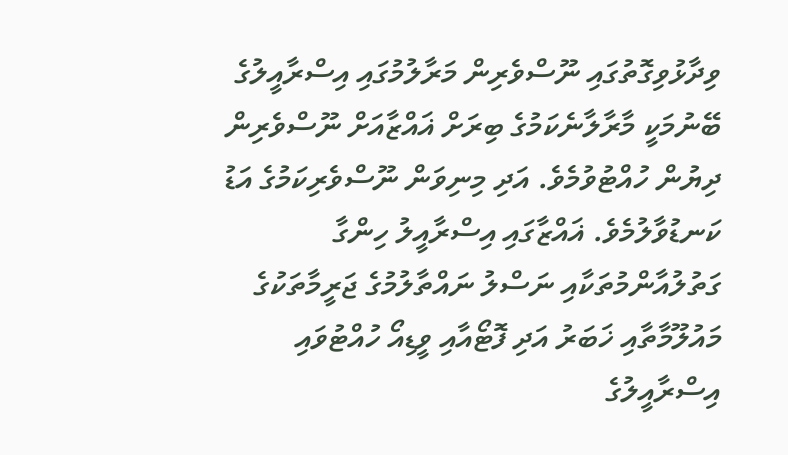ވިދާޅުވިގޮތުގައި ނޫސްވެރިން މަރާލުމުގައި އިސްރާއީލުގެ ބޭނުމަކީ މާރާލާނެކަމުގެ ބިރަށް ޣައްޒާއަށް ނޫސްވެރިން ދިޔުން ހުއްޓުވުމެވެ. އަދި މިނިވަން ނޫސްވެރިކަމުގެ އަޑު ކަނޑުވާލުމެވެ. ޣައްޒާގައި އިސްރާއީލު ހިންގާ ގަތުލުއާންމުތަކާއި ނަސްލު ނައްތާލުމުގެ ޖަރީމާތަކުގެ މައުލޫމާތާއި ޚަބަރު އަދި ފޮޓޯއާއި ވީޑިއޯ ހުއްޓުވައި އިސްރާއީލުގެ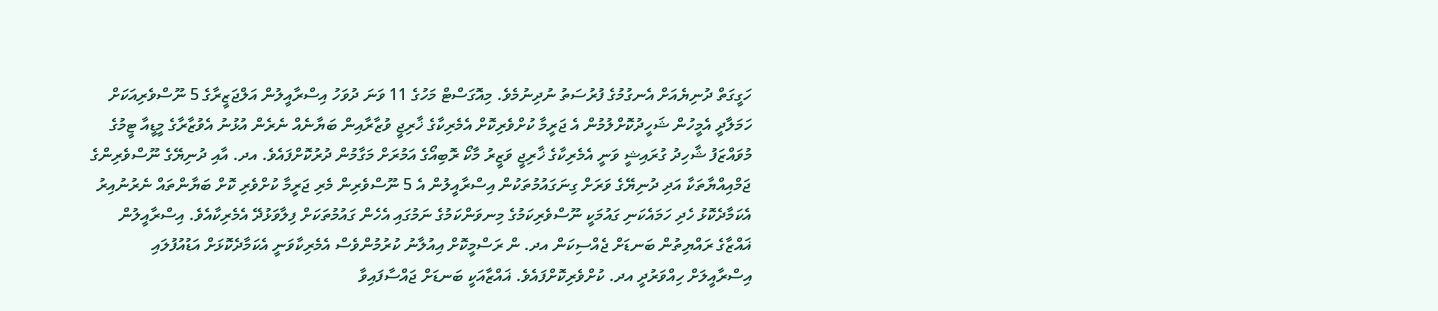ހަގީގަތް ދުނިޔެއަށް އެނގުމުގެ ފުރުސަތު ނުދިނުމެވެ. މިއޮގަސްޓް މަހުގެ 11 ވަނަ ދުވަހު އިސްރާއީލުން އަލްޖަޒީރާގެ 5 ނޫސްވެރިއަކަށް ހަމަލާދީ އެމީހުން ޝަހީދުކޮށްލުމުން އެ ޖަރީމާ ކުށްވެރިކޮށް އެމެރިކާގެ ޚާރިޖީ ވުޒާރާއިން ބަޔާނެއް ނެރެން އުޅުނު އެވުޒާރާގެ މީޑީއާ ޓީމުގެ މުވައްޒަފު ޝާހިދު ގުރައިޝީ ވަނީ އެމެރިކާގެ ޚާރިޖީ ވަޒީރު މާކޯ ރޮބިއޯގެ އަމުރަށް މަގާމުން ދުރުކޮށްފައެވެ. އދ. އާއި ދުނިޔޭގެ ނޫސްވެރިންގެ ޖަމްއިއްޔާތަކާ އަދި ދުނިޔޭގެ ވަރަށް ގިނަގައުމުތަކުން އިސްރާއީލުން އެ 5 ނޫސްވެރިން މެރި ޖަރީމާ ކުށްވެރި ކޮށް ބަޔާންތައް ނެރުނުއިރު އެކަމާދެކޮޅު ހެދި ހަމައެކަނި ގައުމަކީ ނޫސްވެރިކަމުގެ މިނވަންކަމުގެ ނަމުގައި އެހެން ގައުމުތަކަށް ފިލާވަޅުދޭ އެމެރިކާއެވެ. އިސްރާއީލުން ޣައްޒާގެ ރައްޔިތުން ބަނޑަށް ޖެއްސިކަން އދ. ން ރަސްމީކޮށް އިއުލާނު ކުރުމުންވެސް އެމެރިކާވަނީ އެކަމާދެކޮޅަށް އަޑުއުފުލައި އިސްރާއީލަށް ހިއްވަރުދީ އދ. ކުށްވެރިކޮށްފައެވެ. ޣައްޒާއަކީ ބަނޑަށް ޖައްސާފައިވާ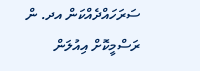ސަރަހައްދެއްކަން އދ. ން ރަސްމީކޮށް އިއުލަން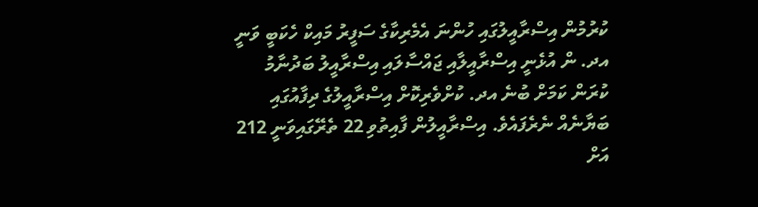ކުރުމުން އިސްރާއީލުގައި ހުންނަ އެމެރިކާގެ ސަފީރު މައިކް ހެކަބީ ވަނީ އދ. ން އުޅެނީ އިސްރާއީލާއި ޖައްސާލައި އިސްރާއީލު ބަދުނާމު ކުރަން ކަމަށް ބުނެ އދ. ކުށްވެރިކޮށް އިސްރާއީލުގެ ދިފާއުގައި ބަޔާނެއް ނެރެފައެވެ. އިސްރާއީލުން ފާއިތުވި 22 ތެރޭގައިވަނީ 212 އަށް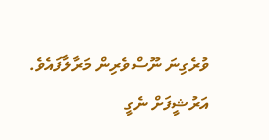ވުރެގިނަ ނޫސްވެރިން މަރާލާފައެވެ.
އަރުޝީފަށް ނެގީ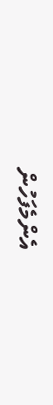އެންމެފަހުން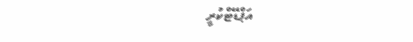އަޕްޑޭޓްކުރީ